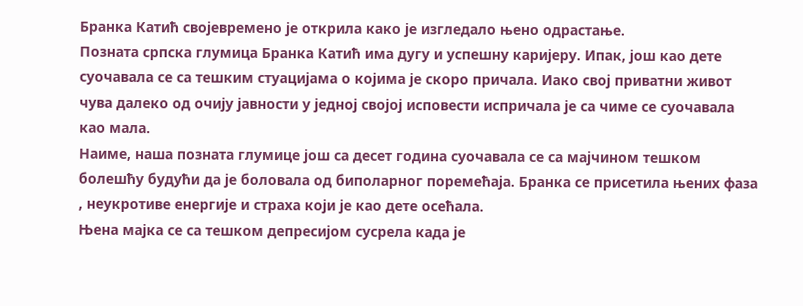Бранка Катић својевремено је открила како је изгледало њено одрастање.
Позната српска глумица Бранка Катић има дугу и успешну каријеру. Ипак, још као дете суочавала се са тешким стуацијама о којима је скоро причала. Иако свој приватни живот чува далеко од очију јавности у једној својој исповести испричала је са чиме се суочавала као мала.
Наиме, наша позната глумице још са десет година суочавала се са мајчином тешком болешћу будући да је боловала од биполарног поремећаја. Бранка се присетила њених фаза , неукротиве енергије и страха који је као дете осећала.
Њена мајка се са тешком депресијом сусрела када је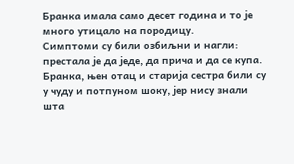Бранка имала само десет година и то је много утицало на породицу.
Симптоми су били озбиљни и нагли: престала је да једе, да прича и да се купа. Бранка, њен отац и старија сестра били су у чуду и потпуном шоку, јер нису знали шта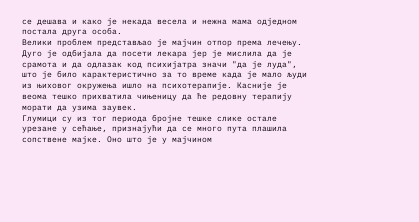се дешава и како је некада весела и нежна мама одједном постала друга особа.
Велики проблем представљао је мајчин отпор према лечењу. Дуго је одбијала да посети лекара јер је мислила да је срамота и да одлазак код психијатра значи "да је луда", што је било карактеристично за то време када је мало људи из њиховог окружења ишло на психотерапије. Касније је веома тешко прихватила чињеницу да ће редовну терапију морати да узима заувек.
Глумици су из тог периода бројне тешке слике остале урезане у сећање, признајући да се много пута плашила сопствене мајке. Оно што је у мајчином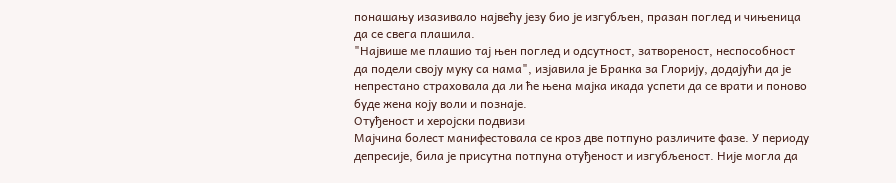понашању изазивало највећу језу био је изгубљен, празан поглед и чињеница да се свега плашила.
"Највише ме плашио тај њен поглед и одсутност, затвореност, неспособност да подели своју муку са нама", изјавила је Бранка за Глорију, додајући да је непрестано страховала да ли ће њена мајка икада успети да се врати и поново буде жена коју воли и познаје.
Отуђеност и херојски подвизи
Мајчина болест манифестовала се кроз две потпуно различите фазе. У периоду депресије, била је присутна потпуна отуђеност и изгубљеност. Није могла да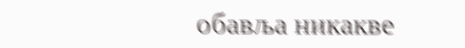обавља никакве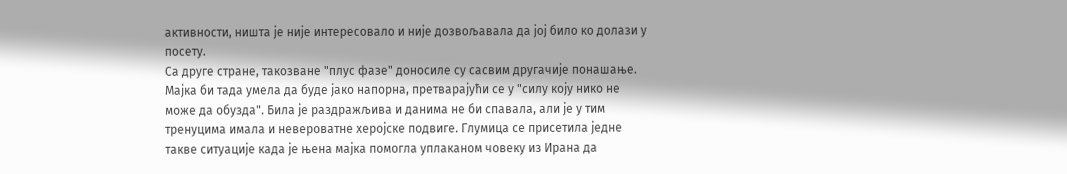активности, ништа је није интересовало и није дозвољавала да јој било ко долази у посету.
Са друге стране, такозване "плус фазе" доносиле су сасвим другачије понашање. Мајка би тада умела да буде јако напорна, претварајући се у "силу коју нико не може да обузда". Била је раздражљива и данима не би спавала, али је у тим тренуцима имала и невероватне херојске подвиге. Глумица се присетила једне такве ситуације када је њена мајка помогла уплаканом човеку из Ирана да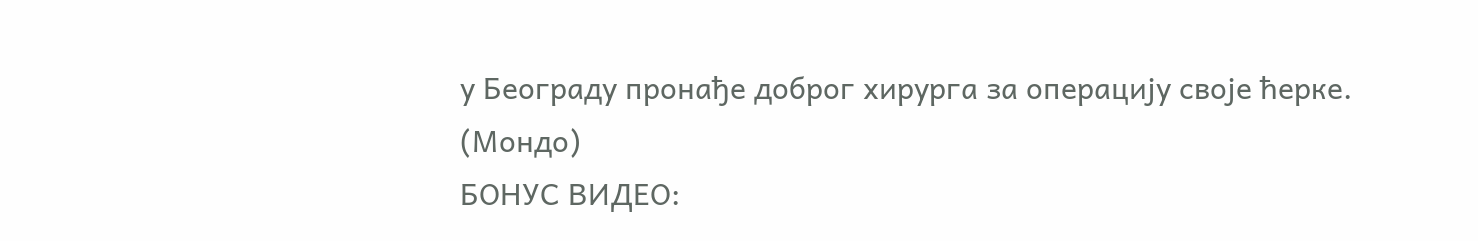у Београду пронађе доброг хирурга за операцију своје ћерке.
(Мондо)
БОНУС ВИДЕО: